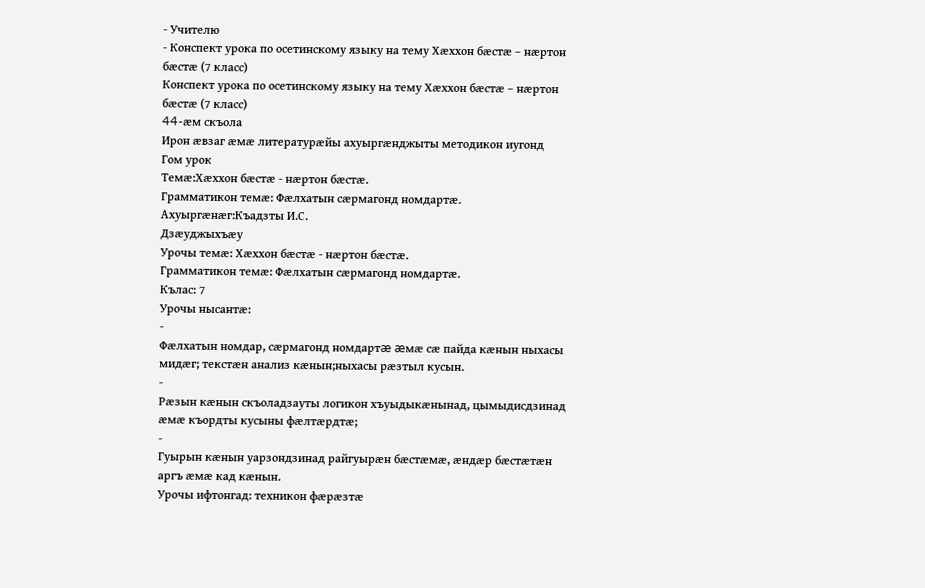- Учителю
- Конспект урока по осетинскому языку на тему Хæххон бæстæ – нæртон бæстæ (7 класс)
Конспект урока по осетинскому языку на тему Хæххон бæстæ – нæртон бæстæ (7 класс)
44-æм скъола
Ирон æвзаг æмæ литературæйы ахуыргæнджыты методикон иугонд
Гом урок
Темæ:Хæххон бæстæ - нæртон бæстæ.
Грамматикон темæ: Фæлхатын сæрмагонд номдартæ.
Ахуыргæнæг:Къадзты И.С.
Дзæуджыхъæу
Урочы темæ: Хæххон бæстæ - нæртон бæстæ.
Грамматикон темæ: Фæлхатын сæрмагонд номдартæ.
Кълас: 7
Урочы нысантæ:
-
Фæлхатын номдар, сæрмагонд номдартæ æмæ сæ пайда кæнын ныхасы мидæг; текстæн анализ кæнын;ныхасы рæзтыл кусын.
-
Рæзын кæнын скъоладзауты логикон хъуыдыкæнынад, цымыдисдзинад æмæ къордты кусыны фæлтæрдтæ;
-
Гуырын кæнын уарзондзинад райгуырæн бæстæмæ, æндæр бæстæтæн аргъ æмæ кад кæнын.
Урочы ифтонгад: техникон фæрæзтæ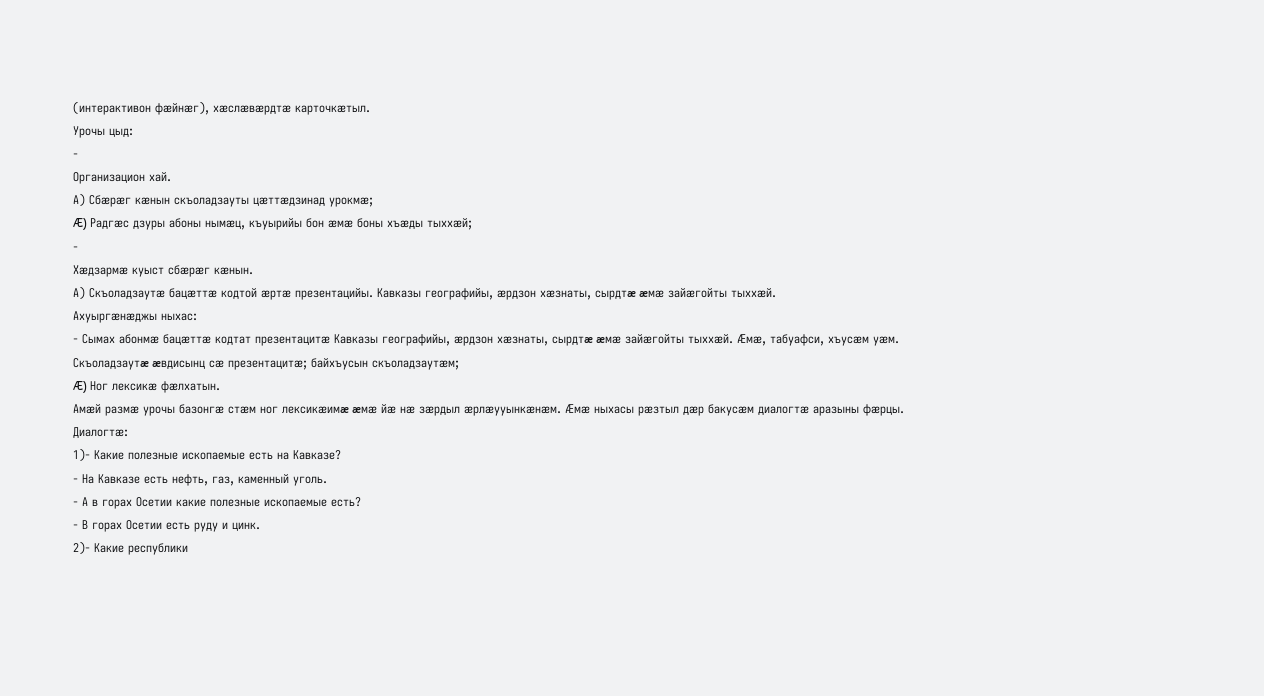(интерактивон фæйнæг), хæслæвæрдтæ карточкæтыл.
Урочы цыд:
-
Организацион хай.
А) Сбæрæг кæнын скъоладзауты цæттæдзинад урокмæ;
Æ) Радгæс дзуры абоны нымæц, къуырийы бон æмæ боны хъæды тыххæй;
-
Хæдзармæ куыст сбæрæг кæнын.
А) Скъоладзаутæ бацæттæ кодтой æртæ презентацийы. Кавказы географийы, æрдзон хæзнаты, сырдтæ æмæ зайæгойты тыххæй.
Ахуыргæнæджы ныхас:
- Сымах абонмæ бацæттæ кодтат презентацитæ Кавказы географийы, æрдзон хæзнаты, сырдтæ æмæ зайæгойты тыххæй. Æмæ, табуафси, хъусæм уæм.
Скъоладзаутæ æвдисынц сæ презентацитæ; байхъусын скъоладзаутæм;
Æ) Ног лексикæ фæлхатын.
Амæй размæ урочы базонгæ стæм ног лексикæимæ æмæ йæ нæ зæрдыл æрлæууынкæнæм. Æмæ ныхасы рæзтыл дæр бакусæм диалогтæ аразыны фæрцы.
Диалогтæ:
1)- Какие полезные ископаемые есть на Кавказе?
- На Кавказе есть нефть, газ, каменный уголь.
- А в горах Осетии какие полезные ископаемые есть?
- В горах Осетии есть руду и цинк.
2)- Какие республики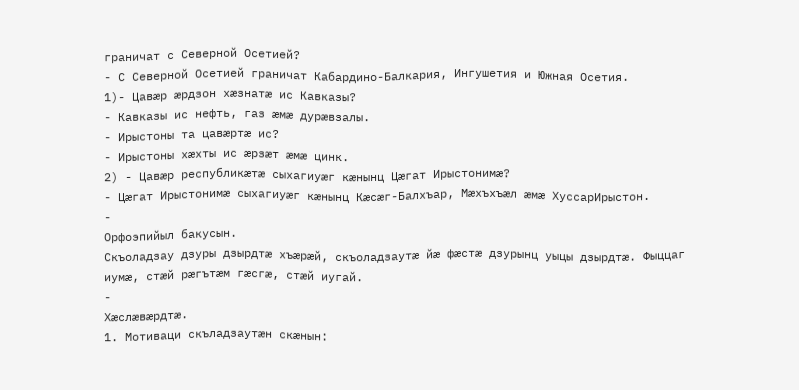граничат с Северной Осетией?
- С Северной Осетией граничат Кабардино-Балкария, Ингушетия и Южная Осетия.
1)- Цавæр æрдзон хæзнатæ ис Кавказы?
- Кавказы ис нефть, газ æмæ дурæвзалы.
- Ирыстоны та цавæртæ ис?
- Ирыстоны хæхты ис æрзæт æмæ цинк.
2) - Цавæр республикæтæ сыхагиуæг кæнынц Цæгат Ирыстонимæ?
- Цæгат Ирыстонимæ сыхагиуæг кæнынц Кæсæг-Балхъар, Мæхъхъæл æмæ ХуссарИрыстон.
-
Орфоэпийыл бакусын.
Скъоладзау дзуры дзырдтæ хъæрæй, скъоладзаутæ йæ фæстæ дзурынц уыцы дзырдтæ. Фыццаг иумæ, стæй рæгътæм гæсгæ, стæй иугай.
-
Хæслæвæрдтæ.
1. Мотиваци скъладзаутæн скæнын: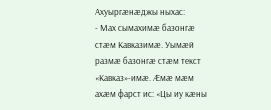Ахуыргæнæджы ныхас:
- Мах сымахимæ базонгæ стæм Кавказимæ. Уымæй размæ базонгæ стæм текст «Кавказ»-имæ. Æмæ мæм ахæм фарст ис: «Цы иу кæны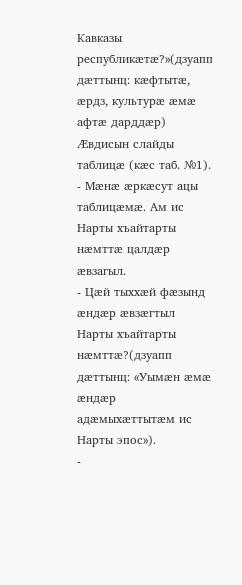Кавказы республикæтæ?»(дзуапп дӕттынц: кӕфтытӕ, ӕрдз, культурӕ ӕмӕ афтӕ дарддӕр)
Ӕвдисын слайды таблицӕ (кӕс таб. №1).
- Мӕнӕ ӕркӕсут ацы таблицӕмӕ. Ам ис Нарты хъайтарты нӕмттӕ цалдӕр ӕвзагыл.
- Цӕй тыххӕй фӕзынд ӕндӕр ӕвзӕгтыл Нарты хъайтарты нӕмттӕ?(дзуапп дӕттынц: «Уымӕн ӕмӕ ӕндӕр адӕмыхӕттытӕм ис Нарты эпос»).
-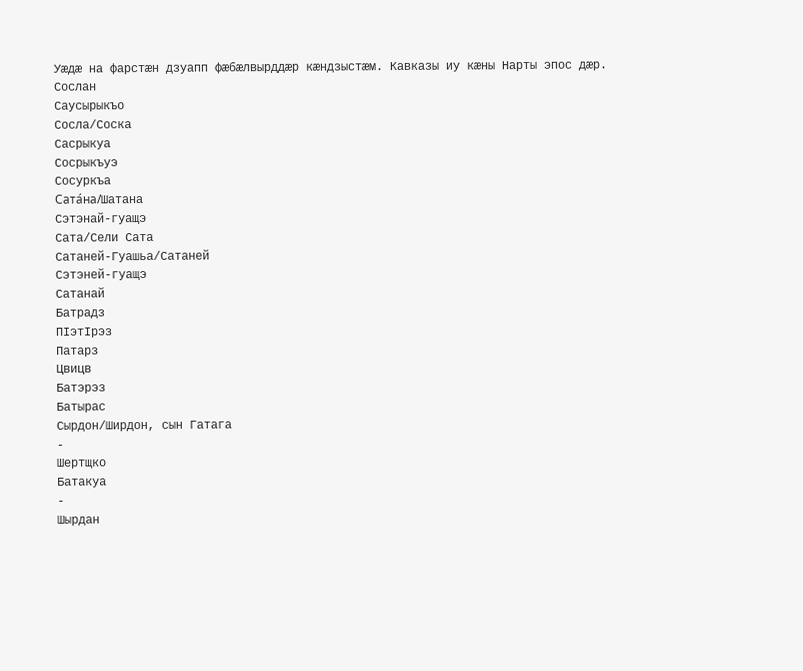Уӕдӕ на фарстӕн дзуапп фӕбӕлвырддӕр кӕндзыстӕм. Кавказы иу кӕны Нарты эпос дӕр.
Сослан
Саусырыкъо
Сосла/Соска
Сасрыкуа
Сосрыкъуэ
Сосуркъа
Сата́на/Шатана
Сэтэнай-гуащэ
Сата/Сели Сата
Сатаней-Гуашьа/Сатаней
Сэтэней-гуащэ
Сатанай
Батрадз
ПӀэтӀрэз
Патарз
Цвицв
Батэрэз
Батыраc
Сырдон/Ширдон, сын Гатага
-
Шертщко
Батакуа
-
Шырдан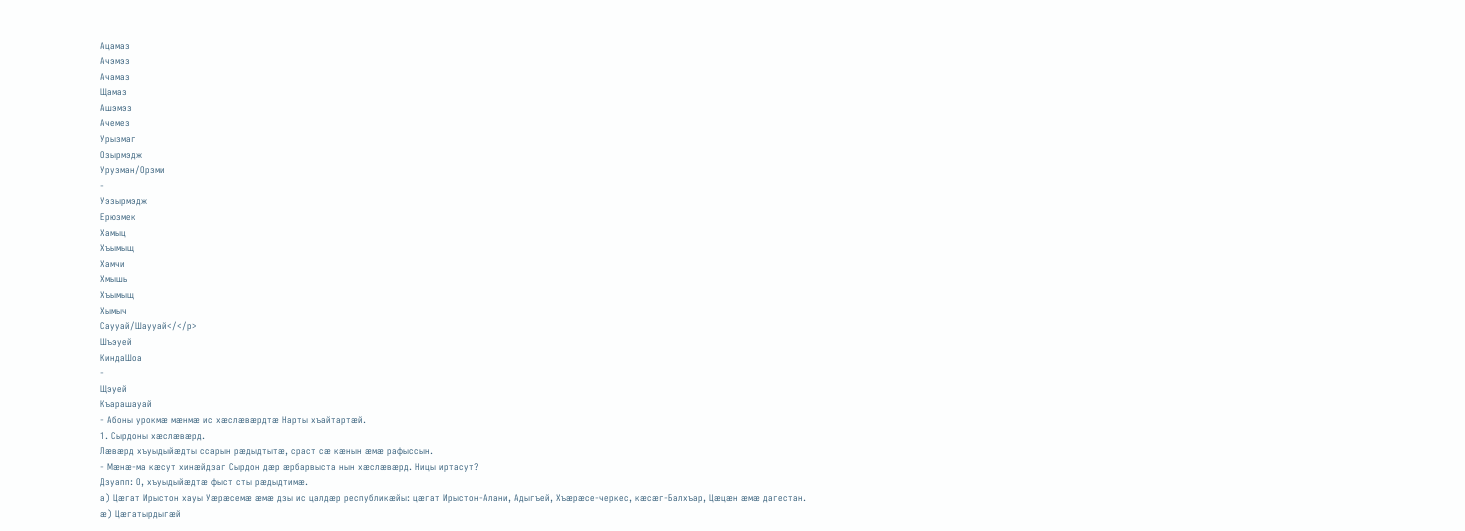Ацамаз
Ачэмэз
Ачамаз
Щамаз
Ашэмэз
Ачемез
Урызмаг
Озырмэдж
Урузман/Орзми
-
Уэзырмэдж
Ерюзмек
Хамыц
Хъымыщ
Хамчи
Хмышь
Хъымыщ
Хымыч
Саууай/Шаууай</</p>
Шъэуей
КиндаШоа
-
Щэуей
Къарашауай
- Абоны урокмæ мæнмæ ис хæслæвæрдтæ Нарты хъайтартæй.
1. Сырдоны хӕслӕвӕрд.
Лӕвӕрд хъуыдыйӕдты ссарын рӕдыдтытӕ, сраст сӕ кӕнын ӕмӕ рафыссын.
- Мæнæ-ма кæсут хинæйдзаг Сырдон дæр æрбарвыста нын хæслæвæрд. Ницы иртасут?
Дзуапп: О, хъуыдыйæдтæ фыст сты рæдыдтимæ.
а) Цæгат Ирыстон хауы Уæрæсемæ æмæ дзы ис цалдæр республикæйы: цæгат Ирыстон-Алани, Адыгъей, Хъæрæсе-черкес, кæсæг-Балхъар, Цæцæн æмæ дагестан.
æ) Цæгатырдыгæй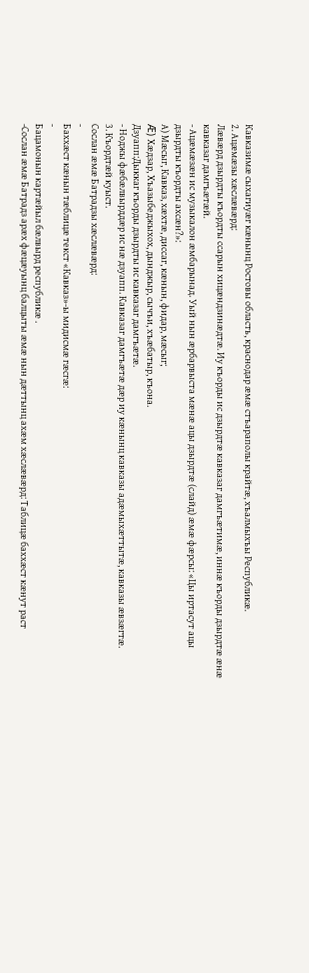Кавказимæ сыхагиуæг кæнынц Ростовы область, краснодар æмæ стъараполы крайтæ, хъалмыхъы Республикæ.
2. Ацӕмӕзы хӕслӕвӕрд:
Лӕвӕрд дзырдты къордты ссарын хицӕндзинӕдтӕ. Иу къорды ис дзырдтӕ кавказаг дамгъӕтимӕ, иннӕ къорды дзырдтӕ ӕнӕ кавказаг дамгъӕтӕй.
- Ацæмæзæн ис музыкалон ӕмбарынад. Уый нын æрбарвыста мæнæ ацы дзырдтæ (слайд) æмæ фæрсы: «Цы иртасут ацы дзырдты къордты ахсæн?»:
А) Мæсыг, Кавказ, хæхтæ, диссаг, кæнын, фидар, мӕсыг;
Æ) Хæдзар, Хъазыбеджыхох, дынджыр, сычъи, хъæбатыр, къона.
Дзуапп:Дыккаг къорды дзырдты ис кавказаг дамгъæтæ.
- Ноджы фӕбӕлвырддӕр ис нӕ дзуапп. Кавказаг дамгъӕтӕ дӕр иу кӕнынц кавказы адӕмыхӕттытӕ, кавказы ӕвзӕгтӕ.
3. Къордтæй куыст.
Сослан ӕмӕ Батрадзы хӕслӕвӕрд:
-
Баххæст кæнын тӕблицæ текст «Кавказ»-ы мидисмӕ гӕсгӕ:
-
Бацамонын картæйыл бӕлвырд республикӕ .
-Сослан ӕмӕ Батрадз арæх фæцæуынц балцыты æмæ нын дæттынц ахæм хæслæвæрд: Таблицæ баххæст кæнут раст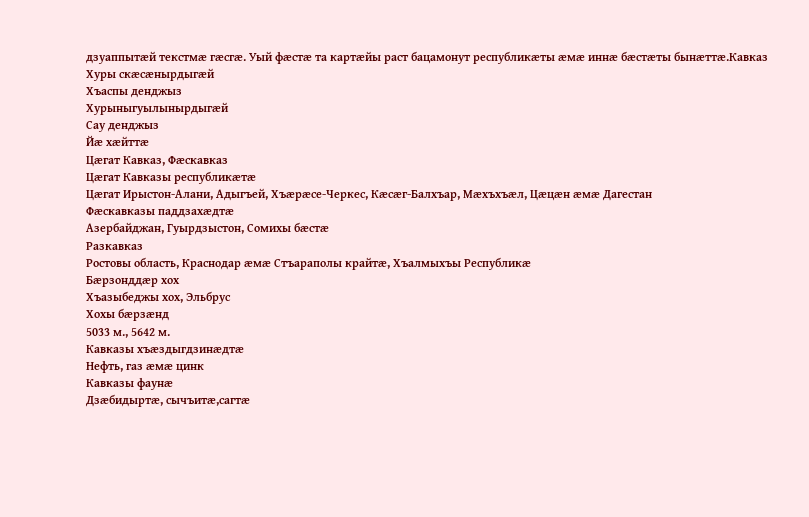дзуаппытӕй текстмæ гæсгæ. Уый фæстæ та картæйы раст бацамонут республикæты æмæ иннæ бæстæты бынæттæ.Кавказ
Хуры скæсæнырдыгæй
Хъаспы денджыз
Хурыныгуылынырдыгæй
Сау денджыз
Йæ хæйттæ
Цæгат Кавказ, Фæскавказ
Цæгат Кавказы республикæтæ
Цæгат Ирыстон-Алани, Адыгъей, Хъæрæсе-Черкес, Кæсæг-Балхъар, Мæхъхъæл, Цæцæн æмæ Дагестан
Фæскавказы паддзахæдтæ
Азербайджан, Гуырдзыстон, Сомихы бæстæ
Разкавказ
Ростовы область, Краснодар æмæ Стъараполы крайтæ, Хъалмыхъы Республикæ
Бæрзонддæр хох
Хъазыбеджы хох, Эльбрус
Хохы бæрзæнд
5033 м., 5642 м.
Кавказы хъæздыгдзинæдтæ
Нефть, газ æмæ цинк
Кавказы фаунæ
Дзæбидыртæ, сычъитæ,сагтæ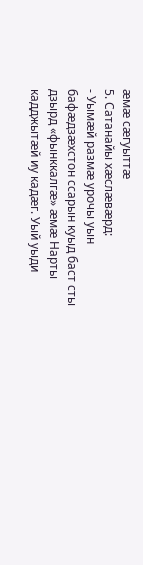æмæ сæгуыттæ
5. Сатанайы хӕслӕвӕрд:
- Уымæй размæ урочы уын бафæдзæхстон ссарын куыд баст сты дзырд «фынккалгæ» æмæ Нарты кадджытæй иу кадæг. Уый уыди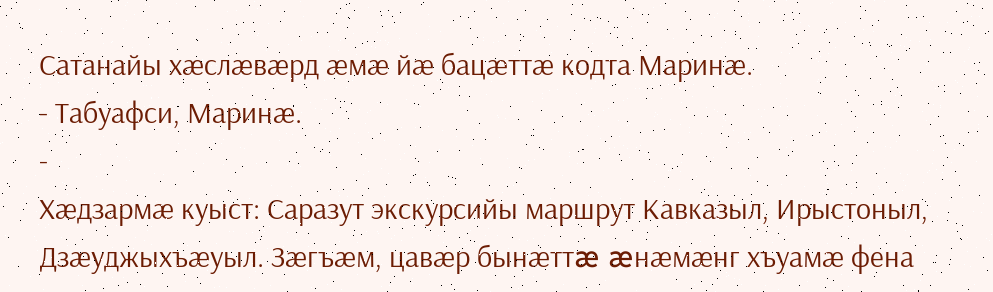Сатанайы хæслæвæрд æмæ йæ бацæттæ кодта Маринæ.
- Табуафси, Маринæ.
-
Хæдзармæ куыст: Саразут экскурсийы маршрут Кавказыл, Ирыстоныл, Дзæуджыхъæуыл. Зæгъæм, цавæр бынæттæ æнæмæнг хъуамæ фена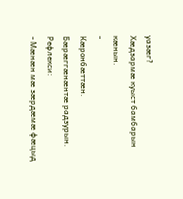уазæг?
Хæдзармæ куыст бамбарын кæнын.
-
Кæронбæттæн.
Бæрæггæнæнтæ радзурын.
Рефлекси:
- Мæнæн мæ зæрдæмæ фæцыд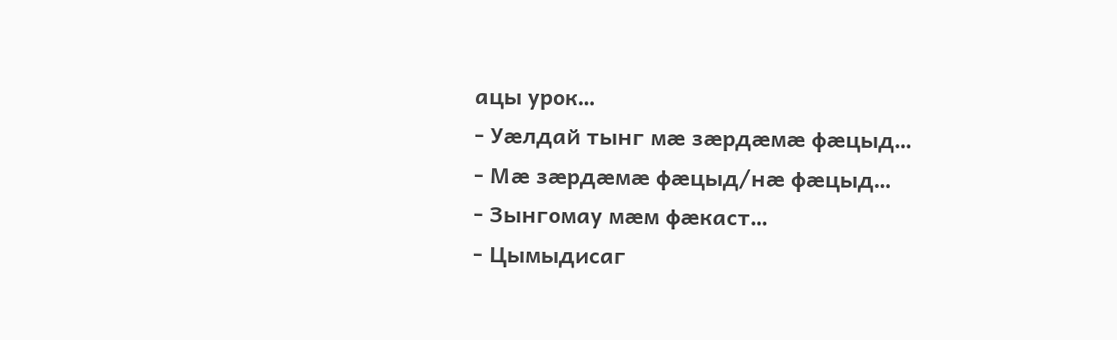ацы урок…
- Уæлдай тынг мæ зæрдæмæ фæцыд…
- Мæ зæрдæмæ фæцыд/нæ фæцыд…
- Зынгомау мæм фæкаст…
- Цымыдисаг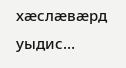хæслæвæрд уыдис…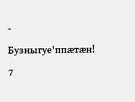- Бузныгуе'ппӕтӕн!
7